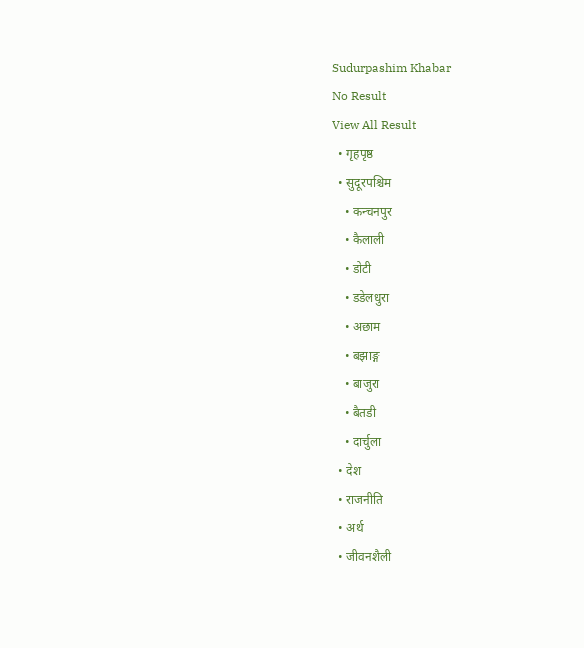Sudurpashim Khabar
No Result
View All Result
  • गृहपृष्ठ
  • सुदूरपश्चिम
    • कन्चनपुर
    • कैलाली
    • डोटी
    • डडेलधुरा
    • अछाम
    • बझाङ्ग
    • बाजुरा
    • बैतडी
    • दार्चुला
  • देश
  • राजनीति
  • अर्थ
  • जीवनशैली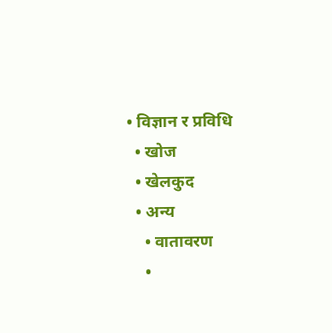• विज्ञान र प्रविधि
  • खोज
  • खेलकुद
  • अन्य
    • वातावरण
    •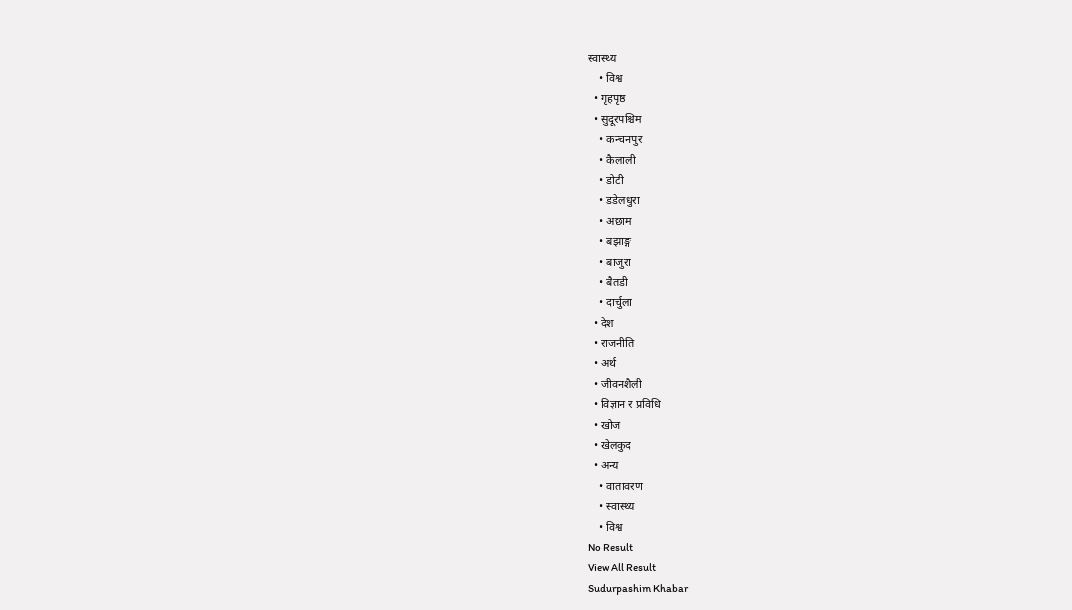स्वास्थ्य
    • विश्व
  • गृहपृष्ठ
  • सुदूरपश्चिम
    • कन्चनपुर
    • कैलाली
    • डोटी
    • डडेलधुरा
    • अछाम
    • बझाङ्ग
    • बाजुरा
    • बैतडी
    • दार्चुला
  • देश
  • राजनीति
  • अर्थ
  • जीवनशैली
  • विज्ञान र प्रविधि
  • खोज
  • खेलकुद
  • अन्य
    • वातावरण
    • स्वास्थ्य
    • विश्व
No Result
View All Result
Sudurpashim Khabar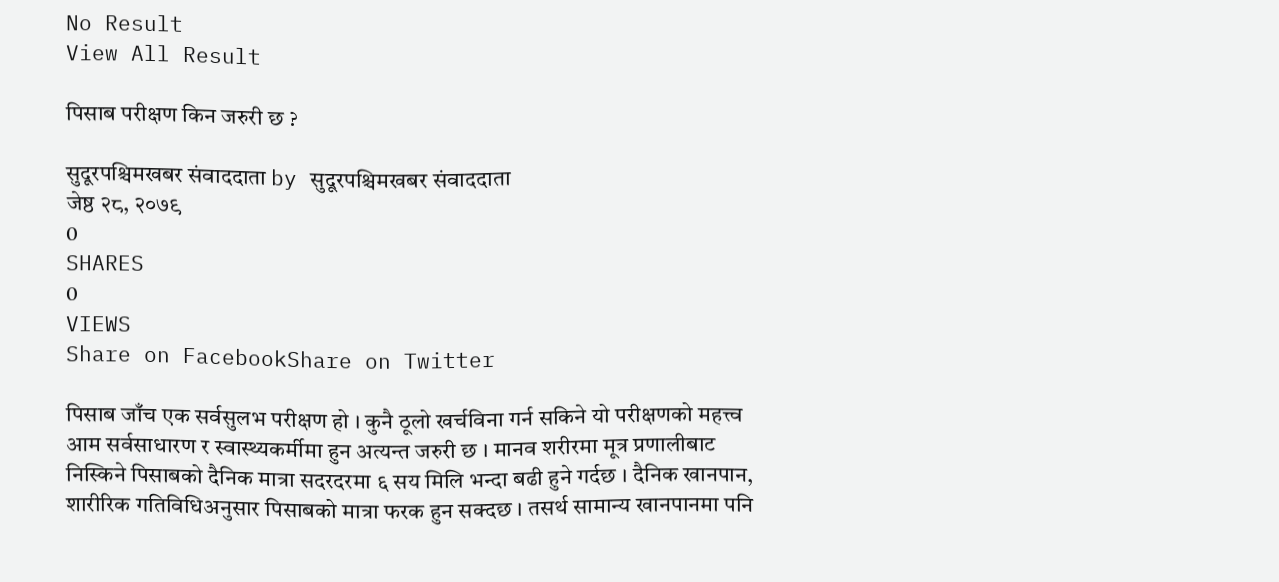No Result
View All Result

पिसाब परीक्षण किन जरुरी छ ?

सुदूरपश्चिमखबर संवाददाता by सुदूरपश्चिमखबर संवाददाता
जेष्ठ २८, २०७९
0
SHARES
0
VIEWS
Share on FacebookShare on Twitter

पिसाब जाँच एक सर्वसुलभ परीक्षण हो । कुनै ठूलो खर्चविना गर्न सकिने यो परीक्षणको महत्त्व आम सर्वसाधारण र स्वास्थ्यकर्मीमा हुन अत्यन्त जरुरी छ । मानव शरीरमा मूत्र प्रणालीबाट निस्किने पिसाबको दैनिक मात्रा सदरदरमा ६ सय मिलि भन्दा बढी हुने गर्दछ । दैनिक खानपान, शारीरिक गतिविधिअनुसार पिसाबको मात्रा फरक हुन सक्दछ । तसर्थ सामान्य खानपानमा पनि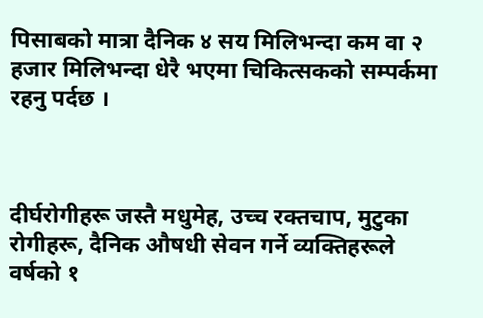पिसाबको मात्रा दैनिक ४ सय मिलिभन्दा कम वा २ हजार मिलिभन्दा धेरै भएमा चिकित्सकको सम्पर्कमा रहनु पर्दछ ।



दीर्घरोगीहरू जस्तै मधुमेह, उच्च रक्तचाप, मुटुका रोगीहरू, दैनिक औषधी सेवन गर्ने व्यक्तिहरूले वर्षको १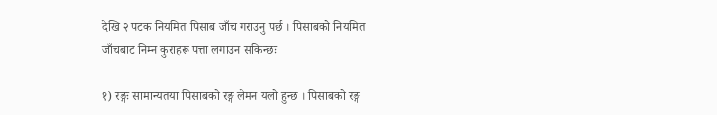देखि २ पटक नियमित पिसाब जाँच गराउनु पर्छ । पिसाबको नियमित जाँचबाट निम्न कुराहरू पत्ता लगाउन सकिन्छः

१) रङ्गः सामान्यतया पिसाबको रङ्ग लेमन यलो हुन्छ । पिसाबको रङ्ग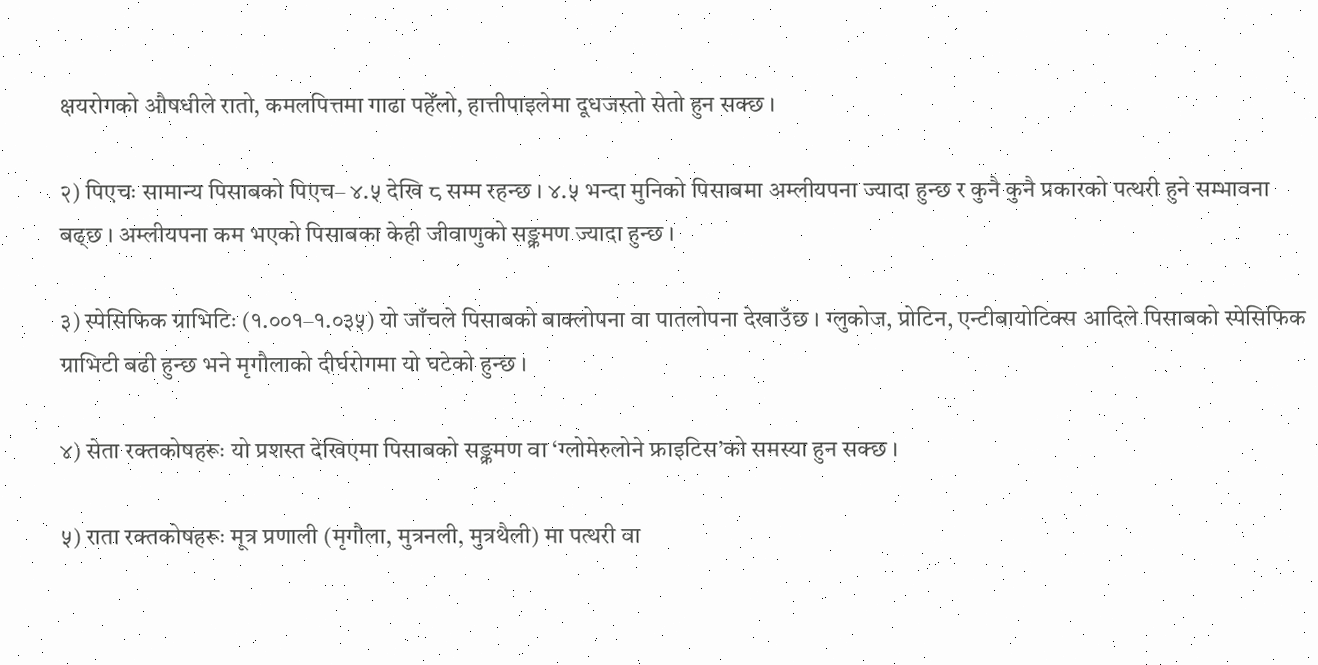क्षयरोगको औषधीले रातो, कमलपित्तमा गाढा पहेँलो, हात्तीपाइलेमा दूधजस्तो सेतो हुन सक्छ ।

२) पिएचः सामान्य पिसाबको पिएच– ४.५ देखि ८ सम्म रहन्छ । ४.५ भन्दा मुनिको पिसाबमा अम्लीयपना ज्यादा हुन्छ र कुनै कुनै प्रकारको पत्थरी हुने सम्भावना बढ्छ । अम्लीयपना कम भएको पिसाबका केही जीवाणुको सङ्क्रमण ज्यादा हुन्छ ।

३) स्पेसिफिक ग्राभिटिः (१.००१–१.०३५) यो जाँचले पिसाबको बाक्लोपना वा पातलोपना देखाउँछ । ग्लुकोज, प्रोटिन, एन्टीबायोटिक्स आदिले पिसाबको स्पेसिफिक ग्राभिटी बढी हुन्छ भने मृगौलाको दीर्घरोगमा यो घटेको हुन्छ ।

४) सेता रक्तकोषहरूः यो प्रशस्त देखिएमा पिसाबको सङ्क्रमण वा ‘ग्लोमेरुलोने फ्राइटिस’को समस्या हुन सक्छ ।

५) राता रक्तकोषहरूः मूत्र प्रणाली (मृगौला, मुत्रनली, मुत्रथैली) मा पत्थरी वा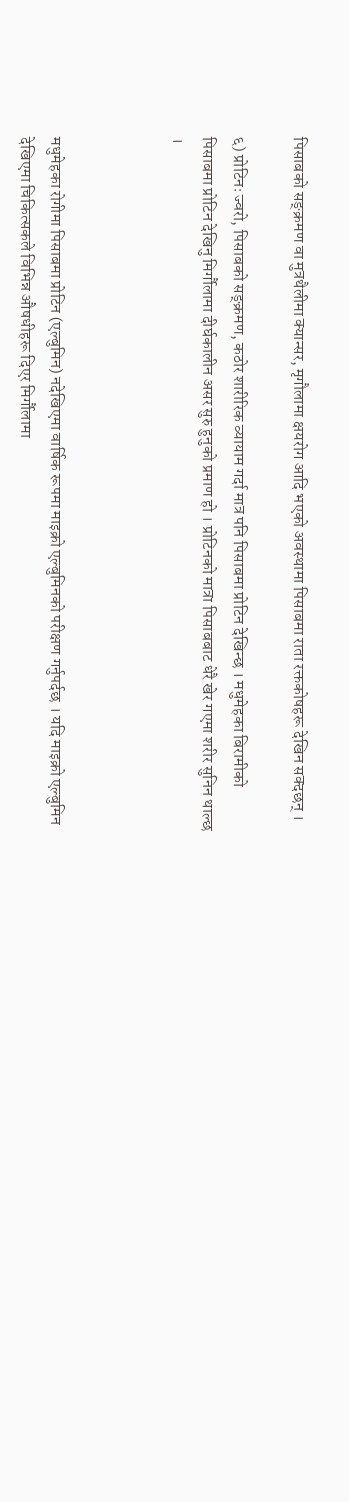पिसाबको सङ्क्रमण वा मुत्रथैलीमा क्यान्सर, मृगौलामा क्षयरोग आदि भएको अवस्थामा पिसाबमा राता रक्तकोषहरू देखिन सक्दछन् ।

६) प्रोटिनः ज्वरो, पिसाबको सङ्क्रमण, कठोर शारीरिक व्यायाम गर्दा मात्र पनि पिसाबमा प्रोटिन देखिन्छ । मधुमेहका बिरामीको पिसाबमा प्रोटिन देखिनु मिर्गौलामा दीर्घकालीन असर सुरु हुनुको प्रमाण हो । प्रोटिनको मात्रा पिसाबबाट धेरै खेर गएमा शरीर सुनिन थाल्छ ।



मधुमेहका रोगीमा पिसाबमा प्रोटिन (एल्बुमिन) नदेखिएमा वार्षिक रूपमा माइक्रो एल्बुमिनको परीक्षण गर्नुपर्दछ । यदि माइक्रो एल्बुमिन देखिएमा चिकित्सकले विभिन्न औषधीहरू दिएर मिर्गौलामा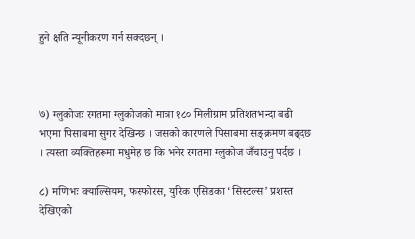हुने क्षति न्यूनीकरण गर्न सक्दछन् ।



७) ग्लुकोजः रगतमा ग्लुकोजको मात्रा १८० मिलीग्राम प्रतिशतभन्दा बढी भएमा पिसाबमा सुगर देखिन्छ । जसको कारणले पिसाबमा सङ्क्रमण बढ्दछ । त्यस्ता व्यक्तिहरूमा मधुमेह छ कि भनेर रगतमा ग्लुकोज जँचाउनु पर्दछ ।

८) मणिभः क्याल्सियम, फस्फोरस, युरिक एसिडका ‘सिस्टल्स’ प्रशस्त देखिएको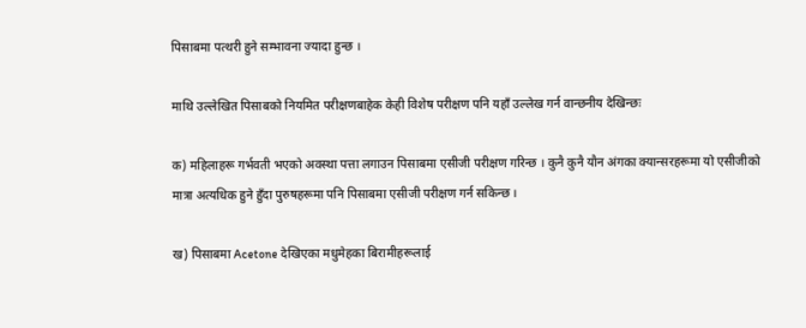पिसाबमा पत्थरी हुने सम्भावना ज्यादा हुन्छ ।

माथि उल्लेखित पिसाबको नियमित परीक्षणबाहेक केही विशेष परीक्षण पनि यहाँ उल्लेख गर्न वान्छनीय देखिन्छः

क) महिलाहरू गर्भवती भएको अवस्था पत्ता लगाउन पिसाबमा एसीजी परीक्षण गरिन्छ । कुनै कुनै यौन अंगका क्यान्सरहरूमा यो एसीजीको मात्रा अत्यधिक हुने हुँदा पुरुषहरूमा पनि पिसाबमा एसीजी परीक्षण गर्न सकिन्छ ।

ख) पिसाबमा Acetone देखिएका मधुमेहका बिरामीहरूलाई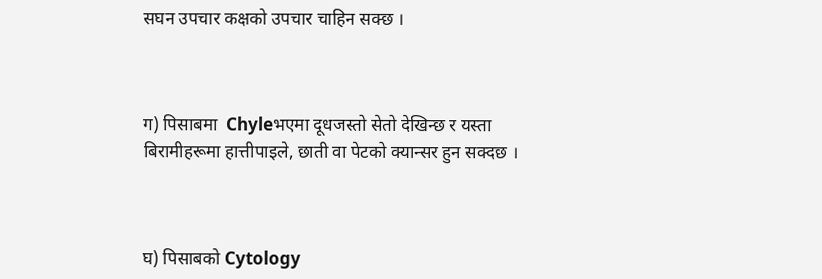सघन उपचार कक्षको उपचार चाहिन सक्छ ।



ग) पिसाबमा  Chyleभएमा दूधजस्तो सेतो देखिन्छ र यस्ता बिरामीहरूमा हात्तीपाइले, छाती वा पेटको क्यान्सर हुन सक्दछ ।



घ) पिसाबको Cytology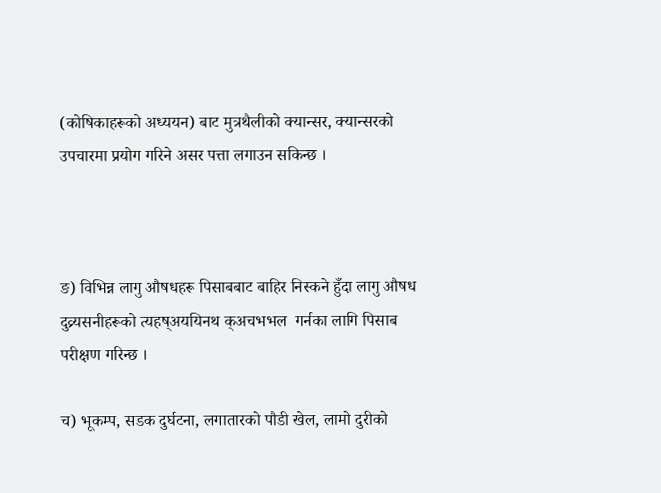(कोषिकाहरूको अध्ययन) बाट मुत्रथैलीको क्यान्सर, क्यान्सरको उपचारमा प्रयोग गरिने असर पत्ता लगाउन सकिन्छ ।



ङ) विभिन्न लागु औषधहरू पिसाबबाट बाहिर निस्कने हुँदा लागु औषध दुव्र्यसनीहरूको त्यहष्अययिनथ क्अचभभल  गर्नका लागि पिसाब परीक्षण गरिन्छ ।

च) भूकम्प, सडक दुर्घटना, लगातारको पौडी खेल, लामो दुरीको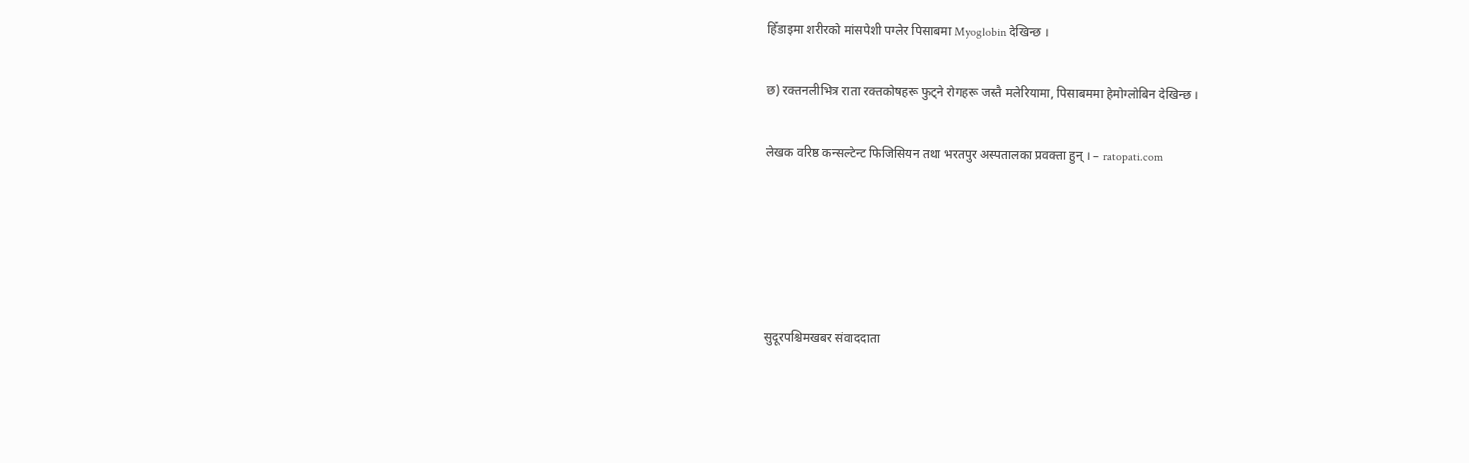हिँडाइमा शरीरको मांसपेशी पग्लेर पिसाबमा Myoglobin देखिन्छ ।

छ) रक्तनलीभित्र राता रक्तकोषहरू फुट्ने रोगहरू जस्तै मलेरियामा, पिसाबममा हेमोग्लोबिन देखिन्छ ।

लेखक वरिष्ठ कन्सल्टेन्ट फिजिसियन तथा भरतपुर अस्पतालका प्रवक्ता हुन् । – ratopati.com





सुदूरपश्चिमखबर संवाददाता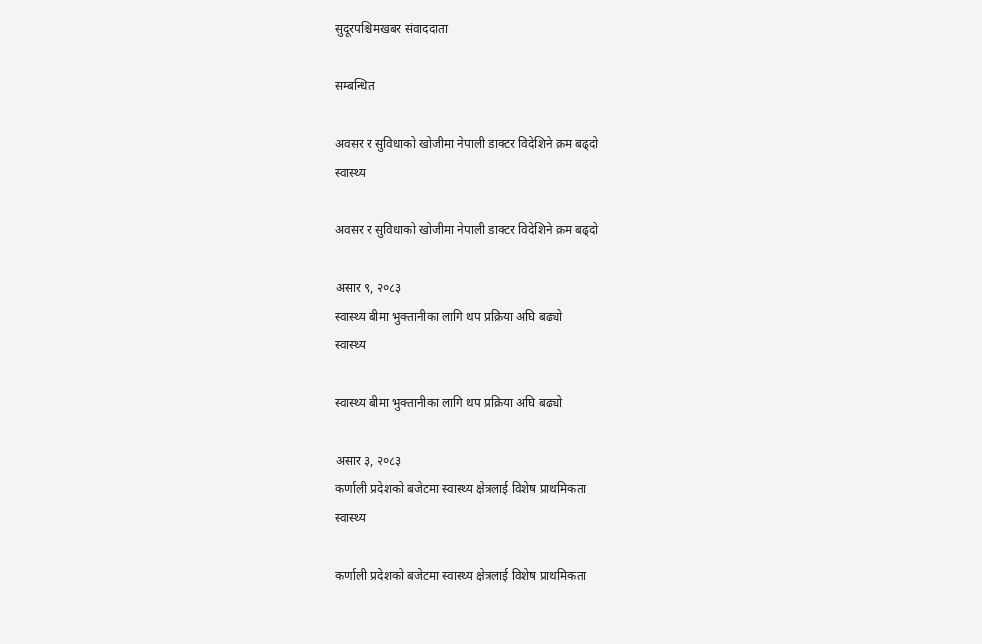सुदूरपश्चिमखबर संवाददाता

सम्बन्धित

अवसर र सुविधाको खोजीमा नेपाली डाक्टर विदेशिने क्रम बढ्दो
स्वास्थ्य

अवसर र सुविधाको खोजीमा नेपाली डाक्टर विदेशिने क्रम बढ्दो

असार ९, २०८३
स्वास्थ्य बीमा भुक्तानीका लागि थप प्रक्रिया अघि बढ्यो
स्वास्थ्य

स्वास्थ्य बीमा भुक्तानीका लागि थप प्रक्रिया अघि बढ्यो

असार ३, २०८३
कर्णाली प्रदेशको बजेटमा स्वास्थ्य क्षेत्रलाई विशेष प्राथमिकता
स्वास्थ्य

कर्णाली प्रदेशको बजेटमा स्वास्थ्य क्षेत्रलाई विशेष प्राथमिकता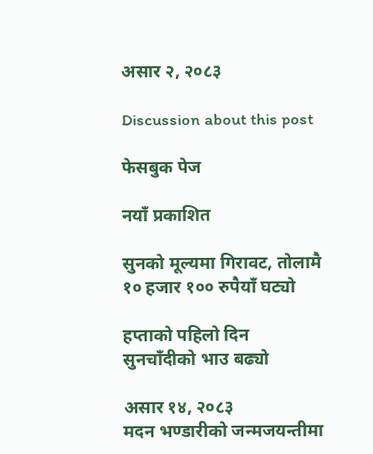असार २, २०८३

Discussion about this post

फेसबुक पेज

नयाँ प्रकाशित

सुनको मूल्यमा गिरावट, तोलामै १० हजार १०० रुपैयाँ घट्यो

हप्ताको पहिलो दिन सुनचाँदीको भाउ बढ्यो

असार १४, २०८३
मदन भण्डारीको जन्मजयन्तीमा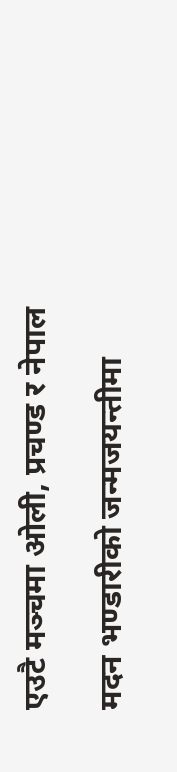एउटै मञ्चमा ओली, प्रचण्ड र नेपाल

मदन भण्डारीको जन्मजयन्तीमा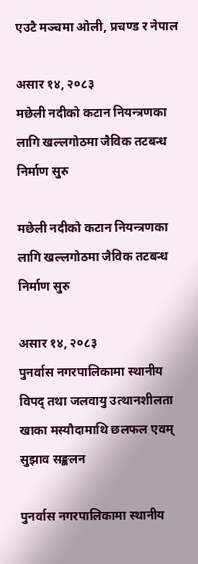एउटै मञ्चमा ओली, प्रचण्ड र नेपाल

असार १४, २०८३
मछेली नदीको कटान नियन्त्रणका लागि खल्लगोठमा जैविक तटबन्ध निर्माण सुरु

मछेली नदीको कटान नियन्त्रणका लागि खल्लगोठमा जैविक तटबन्ध निर्माण सुरु

असार १४, २०८३
पुनर्वास नगरपालिकामा स्थानीय विपद् तथा जलवायु उत्थानशीलता खाका मस्यौदामाथि छलफल एवम् सुझाव सङ्कलन

पुनर्वास नगरपालिकामा स्थानीय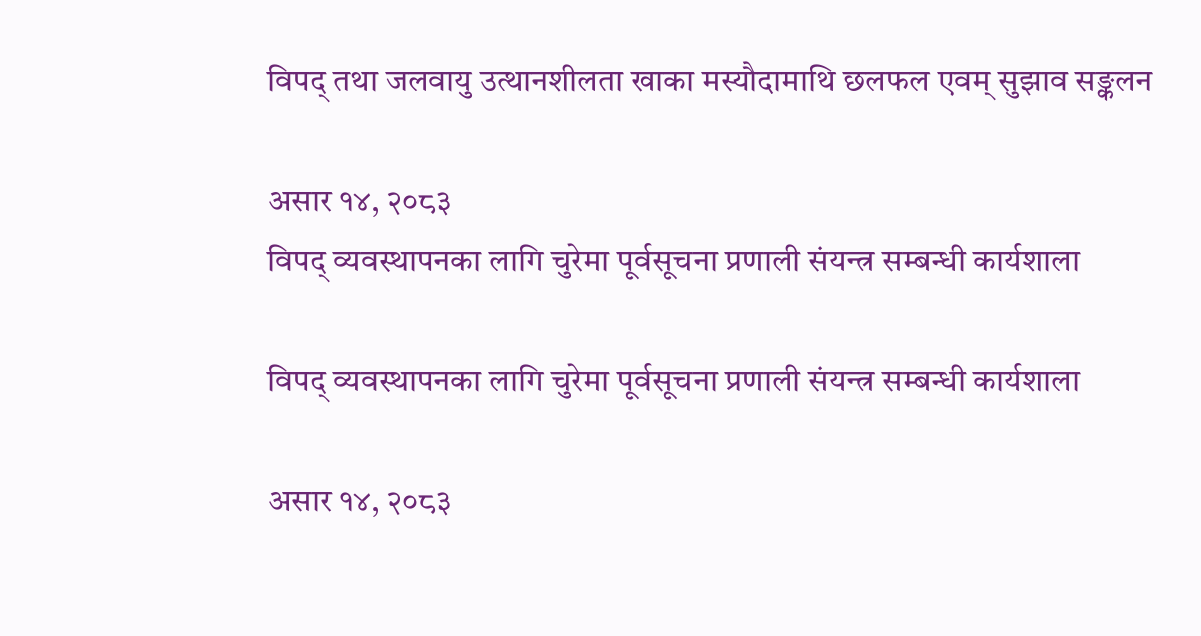विपद् तथा जलवायु उत्थानशीलता खाका मस्यौदामाथि छलफल एवम् सुझाव सङ्कलन

असार १४, २०८३
विपद् व्यवस्थापनका लागि चुरेमा पूर्वसूचना प्रणाली संयन्त्र सम्बन्धी कार्यशाला

विपद् व्यवस्थापनका लागि चुरेमा पूर्वसूचना प्रणाली संयन्त्र सम्बन्धी कार्यशाला

असार १४, २०८३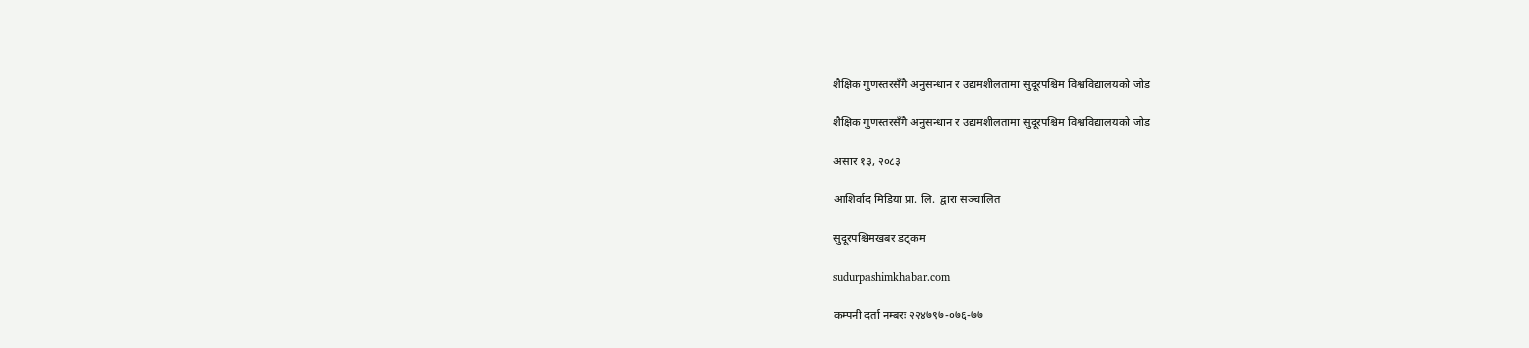शैक्षिक गुणस्तरसँगै अनुसन्धान र उद्यमशीलतामा सुदूरपश्चिम विश्वविद्यालयको जोड

शैक्षिक गुणस्तरसँगै अनुसन्धान र उद्यमशीलतामा सुदूरपश्चिम विश्वविद्यालयको जोड

असार १३, २०८३

आशिर्वाद मिडिया प्रा. लि.  द्वारा सञ्चालित

सुदूरपश्चिमखबर डट्कम

sudurpashimkhabar.com

कम्पनी दर्ता नम्बरः २२४७९७-०७६-७७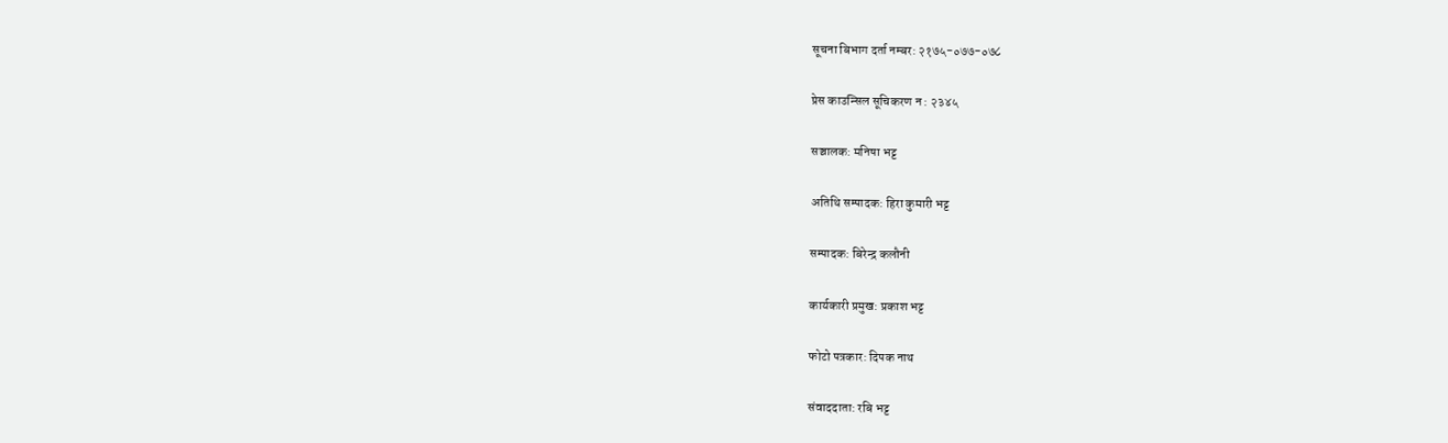सूचना बिभाग दर्ता नम्बर: २१७५-०७७-०७८

प्रेस काउन्सिल सूचिकरण न : २३४५

सञ्चालक: मनिषा भट्ट

अतिथि सम्पादक: हिरा कुमारी भट्ट

सम्पादक: बिरेन्द्र कलौनी

कार्यकारी प्रमुख: प्रकाश भट्ट

फोटो पत्रकार: दिपक नाथ

संवाददाता: रबि भट्ट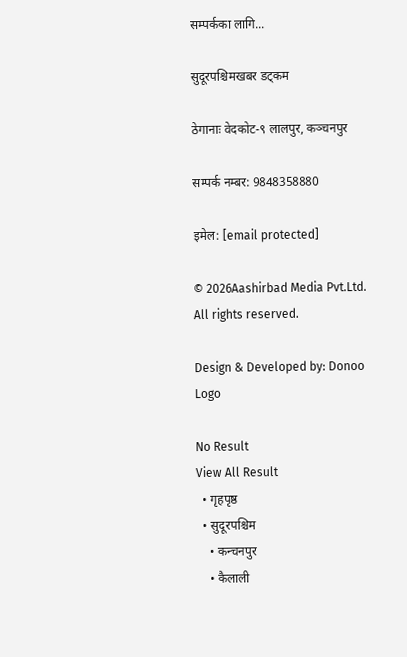सम्पर्कका लागि...

सुदूरपश्चिमखबर डट्कम

ठेगानाः वेदकोट-९ लालपुर, कञ्चनपुर

सम्पर्क नम्बर: 9848358880

इमेल: [email protected]

© 2026Aashirbad Media Pvt.Ltd. All rights reserved.

Design & Developed by: Donoo Logo

No Result
View All Result
  • गृहपृष्ठ
  • सुदूरपश्चिम
    • कन्चनपुर
    • कैलाली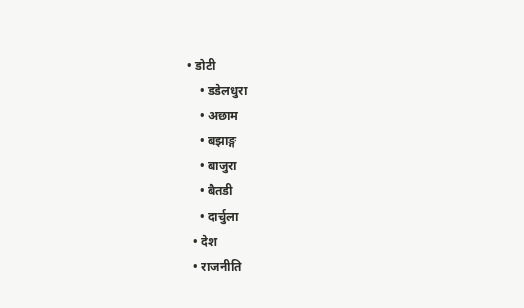• डोटी
    • डडेलधुरा
    • अछाम
    • बझाङ्ग
    • बाजुरा
    • बैतडी
    • दार्चुला
  • देश
  • राजनीति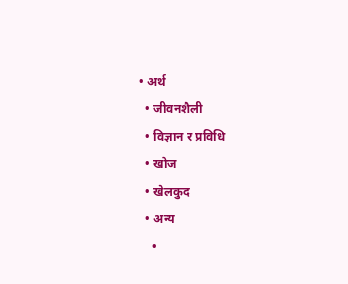• अर्थ
  • जीवनशैली
  • विज्ञान र प्रविधि
  • खोज
  • खेलकुद
  • अन्य
    •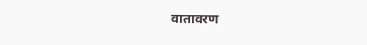वातावरण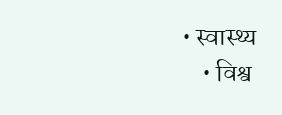• स्वास्थ्य
    • विश्व